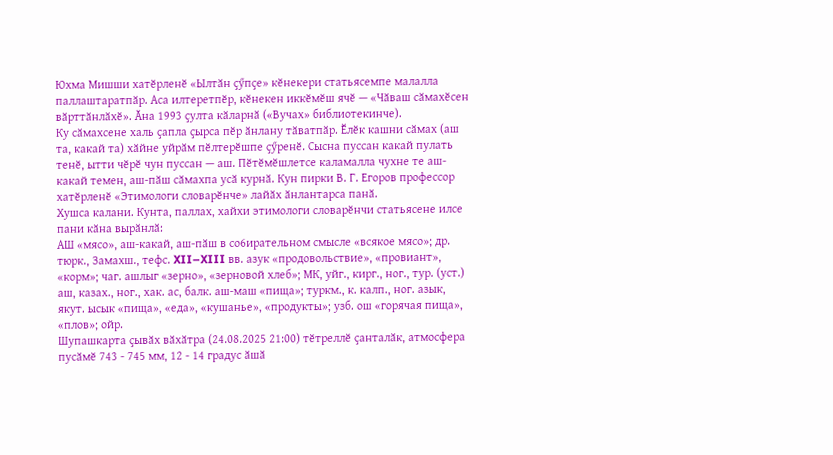Юхма Мишши хатӗрленӗ «Ылтӑн ҫӳпҫе» кӗнекери статьясемпе малалла паллаштаратпӑр. Аса илтеретпӗр, кӗнекен иккӗмӗш ячӗ — «Чӑваш сӑмахӗсен вӑрттӑнлӑхӗ». Ӑна 1993 ҫулта кӑларнӑ («Вучах» библиотекинче).
Ку сӑмахсене халь ҫапла ҫырса пӗр ӑнлану тӑватпӑр. Ӗлӗк кашни сӑмах (аш та, какай та) хӑйне уйрӑм пӗлтерӗшпе ҫӳренӗ. Сысна пуссан какай пулать тенӗ, ытти чӗрӗ чун пуссан — аш. Пӗтӗмӗшлетсе каламалла чухне те аш-какай темен, аш-пӑш сӑмахпа усӑ курнӑ. Кун пирки В. Г. Егоров профессор хатӗрленӗ «Этимологи словарӗнче» лайӑх ӑнлантарса панӑ.
Хушса калани. Кунта, паллах, хайхи этимологи словарӗнчи статьясене илсе пани кӑна вырӑнлӑ:
АШ «мясо», аш-какай, аш-пӑш в со6ирательном смысле «всякое мясо»; др. тюрк., Замахш., тефс. XII–XIII вв. азук «продовольствие», «провиант», «корм»; чаг. ашлыг «зерно», «зерновой хлеб»; МК, уйг., кирг., ног., тур. (уст.) аш, казах., ног., хак. ас, балк. аш-маш «пища»; туркм., к. калп., ног. азык, якут. ысык «пища», «еда», «кушанье», «продукты»; узб. ош «горячая пища», «плов»; ойр.
Шупашкарта ҫывӑх вӑхӑтра (24.08.2025 21:00) тӗтреллӗ ҫанталӑк, атмосфера пусӑмӗ 743 - 745 мм, 12 - 14 градус ӑшӑ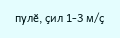пулӗ, ҫил 1-3 м/ҫ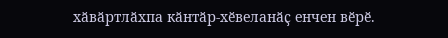хӑвӑртлӑхпа кӑнтӑр-хӗвеланӑҫ енчен вӗрӗ.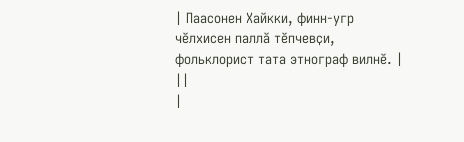| Паасонен Хайкки, финн-угр чӗлхисен паллӑ тӗпчевҫи, фольклорист тата этнограф вилнӗ. | ||
|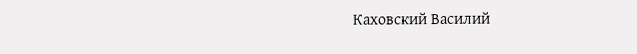Каховский Василий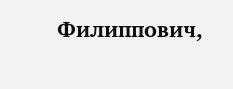Филиппович,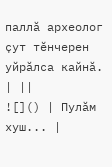паллӑ археолог ҫут тӗнчерен уйрӑлса кайнӑ. | ||
![]() | Пулӑм хуш... |